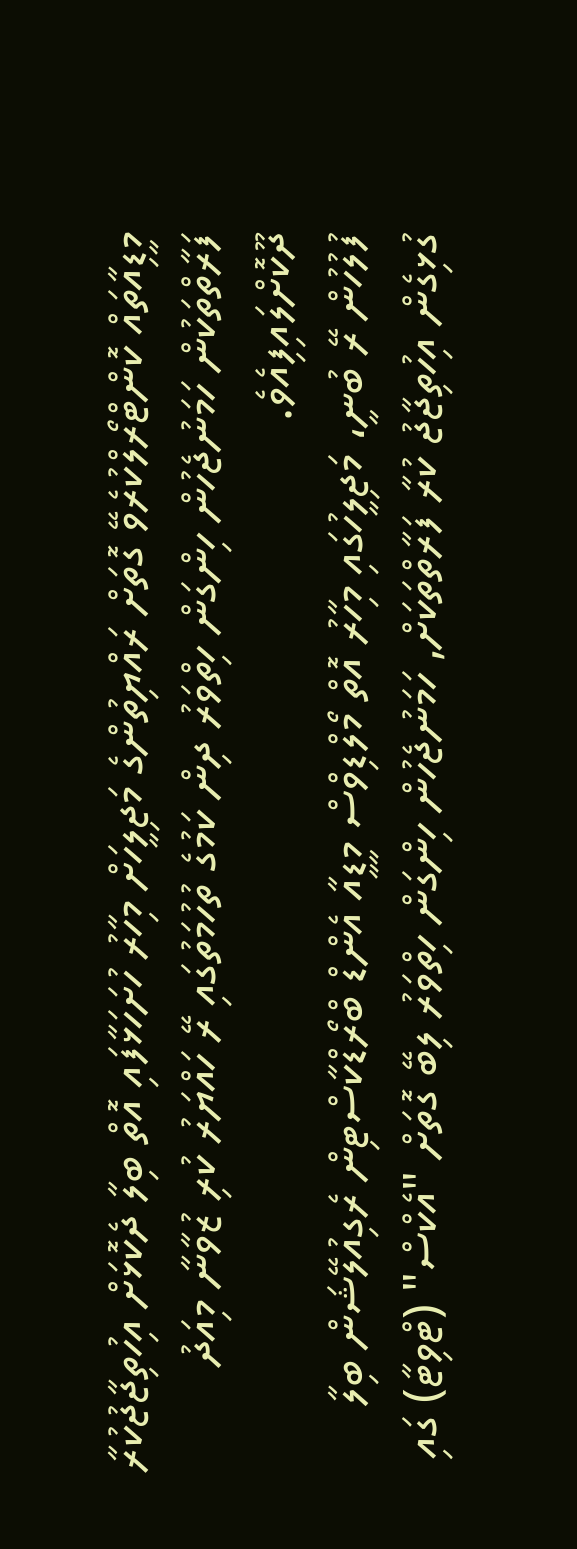މީޑިއާތައް ކޮންޓްރޯލްކުރެވޭ ގޮތަށް ރައްޔިތުންގެ މަޖިލީހަށް މިހާރު ހުށަހަޅާފައި އޮތް ބިލާ ދެކޮޅަށް އިހުތިޖާޖުކުރާ ފަރާތްތަކުން ހަމަނުޖެހުން ހިންގަން ހިތްވަރު ދިން ކަމުގެ ތުހުމަތުގައި ރޭ ހައްޔަރު ކުރި ޒުވާނާ މިއަދު ދޫކޮށްލައިފިއެވެ.
ފުލުހުން ރޭ ބުނީ، މަޖިލީހުގައި މިހާރު އޮތް މޯލްޑިވްސް މީޑީއާ އެންޑް ބްރޯޑްކާސްޓިން ރެގިއުލޭޝަން ބިލާ ގުޅިގެން އިހުތިޖާޖު ކުރާ ފަރާތްތަކަށް, ހަމަނުޖެހުން ހިންގަން ހިތްވަރު ލިބޭ ގޮތަށް "އެކްސް" (ޓްވިޓާ) ގައި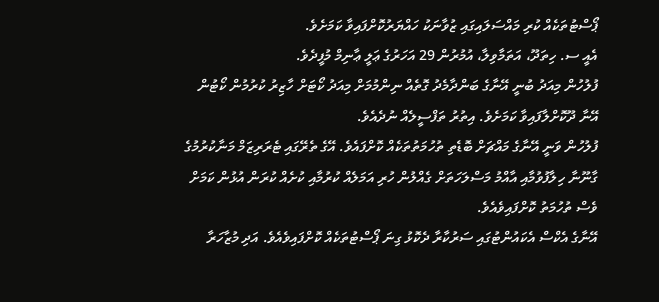ޕޯސްޓުތަކެއް ކުރި މައްސަލައިގައި ޒުވާނަކު ހައްޔަރުކޮށްފައިވާ ކަމަށެވެ.
އެއީ ސ. ހިތަދޫ، އަތަމާވިލާ، އުމުރުން 29 އަހަރުގެ ޢަލީ ޢާނިމް މުފީދެވެ.
ފުލުހުން މިއަދު ބުނީ އޭނާގެ ބަންދާމެދު ގޮތެއް ނިންމުމަށް މިއަދު ކޯޓަށް ހާޒިރު ކުރުމުން ކޯޓުން އޭނާ ދޫކޮށްލާފައިވާ ކަމަށެވެ. އިތުރު ތަފްސީލެއް ނުދެއެވެ.
ފުލުހުން ވަނީ އޭނާގެ މައްޗަށް ބޮޑެތި ތުހުމަތުތަކެއް ކޮށްފައެވެ. އޭގެ ތެރޭގައި ޓެރަރިޒަމް މަނާކުރުމުގެ ގާނޫނާ ހިލާފުވުމާއި އާއްމު މަސްލަހަތަށް ގެއްލުން ހުރި އަމަލެއް ކުރުމާއި ކުށެއް ކުރަން އުޅުން ކަމަށް ވެސް ތުހުމަތު ކޮށްފައިވެއެވެ.
އޭނާގެ އެކްސް އެކައުންޓުގައި ސަރުކާރާ ދެކޮޅު ގިނަ ޕޯސްޓުތަކެއް ކޮށްފައިވެއެވެ. އަދި މުޒާހަރާ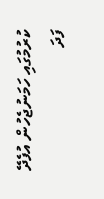ކުރުމުގައި ހަމަނުޖެހުން އުފެދޭ ފަދަ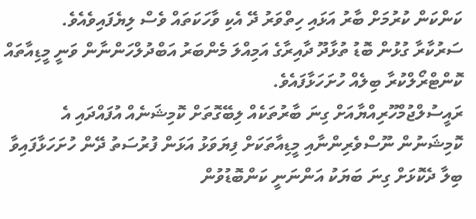ކަންކަން ކުރުމަށް ބާރު އަޅައި ހިތްވަރު ދޭ އެކި ވާހަކަތައް ވެސް ލިޔެފައިވެއެވެ.
ސަރުކާރާ ގުޅުން ބޮޑު ތުޅާދޫ ދާއިރާގެ އަމިއްލަ މެންބަރު އަބްދުލްހަންނާން ވަނީ މީޑިއާތައް ކޮންޓްރޯލްކުރާ ބިލެއް ހުށަހަޅާފައެވެ.
ރައީސުލްޖުމްހޫރިއްޔާއަށް ގިނަ ބާރުތަކެއް ލިބޭގޮތަށް ކޮމިޝަނެއް އުފައްދައި އެ ކޮމިޝަނުން ނޫސްވެރިންނާއި މީޑިއާތަކަށް ފިޔަވަޅު އަޅަން ފުރުސަތު ދޭން ހުށަހަޅާފައިވާ ބިލާ ދެކޮޅަށް ގިނަ ބަޔަކު އަންނަނީ ކަންބޮޑުވުން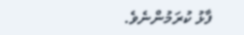ފާޅު ކުރަމުންނެވެ.